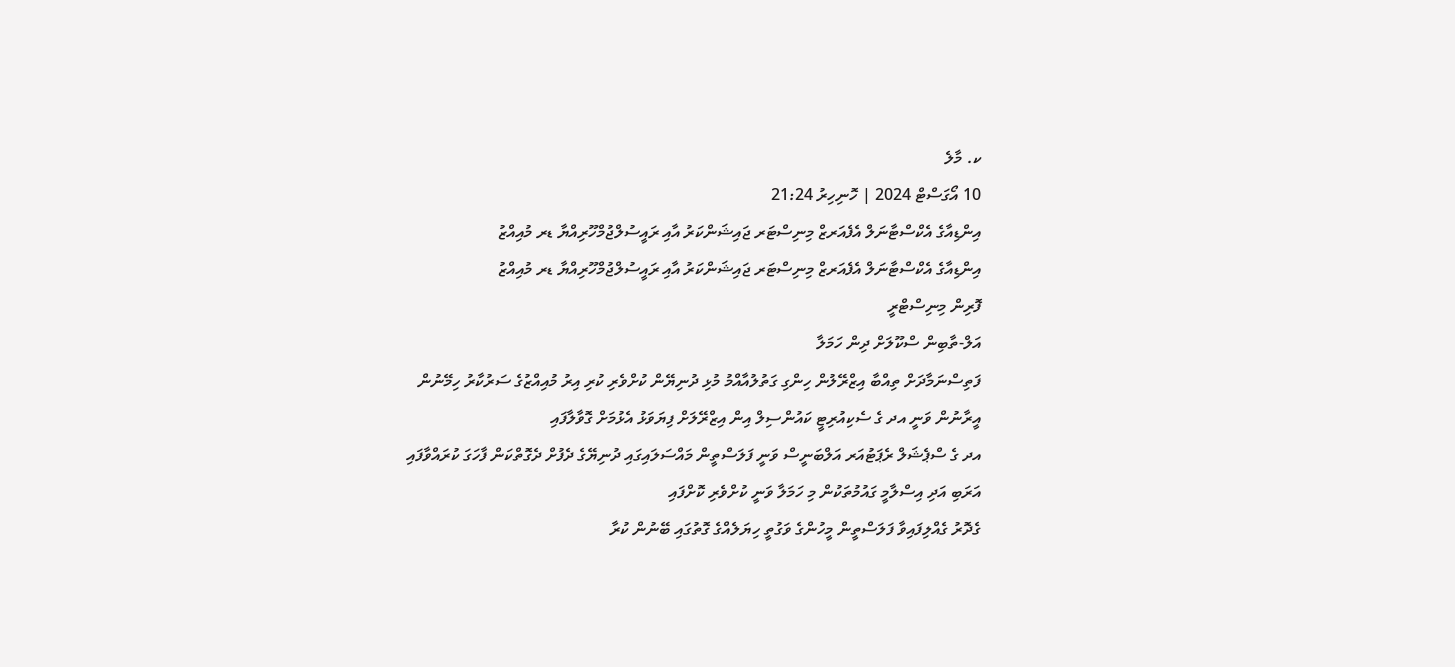ކ. މާލެ
10 އޯގަސްޓް 2024 | ހޮނިހިރު 21:24
އިންޑިއާގެ އެކްސްޓާނަލް އެފެއަރޒް މިނިސްޓަރ ޖައިޝަންކަރު އާއި ރައީސުލްޖުމްހޫރިއްޔާ ޑރ މުއިއްޒު
އިންޑިއާގެ އެކްސްޓާނަލް އެފެއަރޒް މިނިސްޓަރ ޖައިޝަންކަރު އާއި ރައީސުލްޖުމްހޫރިއްޔާ ޑރ މުއިއްޒު
ފޮރިން މިނިސްޓްރީ
އަލް-ތާބިން ސްކޫލަށް ދިން ހަމަލާ
ފަތިސްނަމާދަށް ތިއްބާ އިޒްރޭލުން ހިންގި ގަތުލުއާއްމު މުޅި ދުނިޔޭން ކުށްވެރި ކުރި އިރު މުއިއްޒުގެ ސަރުކާރު ހިމޭނުން
އީރާނުން ވަނީ އދ ގެ ސެކިއުރިޓީ ކައުންސިލް އިން އިޒްރޭލަށް ފިޔަވަޅު އެޅުމަށް ގޮވާލާފައި
އދ ގެ ސްޕެޝަލް ރެޕަޓުއަރ އަލްބަނީސް ވަނީ ފަލަސްތީން މައްސަލައިގައި ދުނިޔޭގެ ދެފުށް ދެގޮތްކަން ފާހަގަ ކުރައްވާފައި
އަރަބި އަދި އިސްލާމީ ގައުމުތަކުން މި ހަމަލާ ވަނީ ކުށްވެރި ކޮށްފައި
ގެދޮރު ގެއްލިފައިވާ ފަލަސްތީން މީހުންގެ ވަގުތީ ހިޔަލެއްގެ ގޮތުގައި ބޭނުން ކުރާ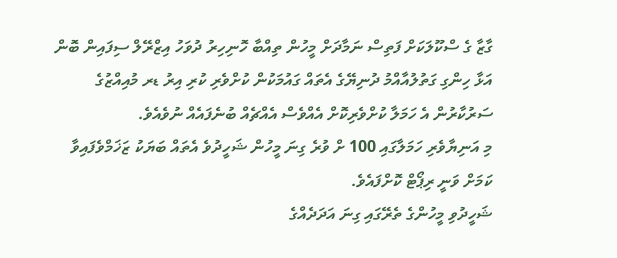ގާޒާ ގެ ސްކޫލަކަށް ފަތިސް ނަމާދަށް މީހުން ތިއްބާ ހޮނިހިރު ދުވަހު އިޒްރޭލް ސިފައިން ބޮން އަޅާ ހިންގި ގަތުލުއާއްމު ދުނިޔޭގެ އެތައް ގައުމަކުން ކުށްވެރި ކުރި އިރު ޑރ މުއިއްޒުގެ ސަރުކާރުން އެ ހަމަލާ ކުށްވެރިކޮށް އެއްވެސް އެއްޗެއް ބުނެފައެއް ނުވެއެވެ.
މި އަނިޔާވެރި ހަމަލާގައި 100 ށް ވުރެ ގިނަ މީހުން ޝަހީދުވެ އެތައް ބަޔަކު ޒަޚަމްވެފައިވާ ކަމަށް ވަނީ ރިޕޯޓް ކޮށްފައެވެ.
ޝަހީދުވި މީހުންގެ ތެރޭގައި ގިނަ އަދަދެއްގެ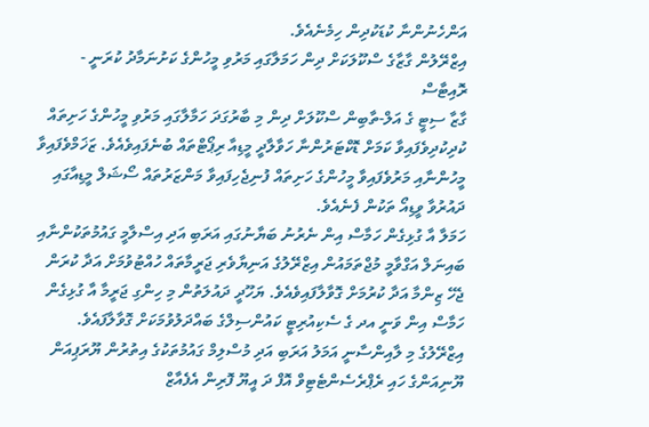އަންހެނުންނާ ކުޑަކުދިން ހިމެނެއެވެ.
އިޒްރޭލުން ގާޒާގެ ސްކޫލަކަށް ދިން ހަމަލާގައި މަރުވި މީހުންގެ ކަށުނަމާދު ކުރަނީ - ރޮއިޓާސް
ގާޒާ ސިޓީ ގެ އަލް-ތާބިން ސްކޫލަށް ދިން މި ބާރުގަދަ ހަމާލާގައި މަރުވި މީހުންގެ ހަށިތައް ކުދިކުދިވެފައިވާ ކަމަށް ޑޮކްޓަރުންނާ ހަވާލާދީ މީޑިއާ ރިޕޯޓްތައް ބުނެފައިވެއެވެ. ޒަޚަމްވެފައިވާ މީހުންނާއި މަރުވެފައިވާ މީހުންގެ ހަށިތައް ފުނިޖެހިފައިވާ މަންޒަރުތައް ސޯޝަލް މީޑިއާގައި ދައުރުވާ ވީޑިއޯ ތަކުން ފެނެއެވެ.
ހަމަލާ އާ ގުޅިގެން ހަމާސް އިން ނެރުނު ބަޔާނުގައި އަރަބި އަދި އިސްލާމީ ގައުމުތަކުންނާއި ބައިނަލް އަގްވާމީ މުޖްތަމައުން އިޒްރޭލުގެ އަނިޔާވެރި ޖަރީމާތައް ހުއްޓުވުމަށް އަދާ ކުރަން ޖެހޭ ޒިންމާ އަދާ ކުރުމަށް ގޮވާލާފައިވެއެވެ. ޔަހޫދީ ދައުލަތުން މި ހިންގި ޖަރީމާ އާ ގުޅިގެން ހަމާސް އިން ވަނީ އދ ގެ ސެކިއުރިޓީ ކައުންސިލްގެ ބައްދަލުވުމަކަށް ގޮވާލާފައެވެ.
އިޒްރޭލުގެ މި ލާއިންސާނީ އަމަލު އަރަބި އަދި މުސްލިމް ގައުމުތަކުގެ އިތުރުން ޔޫރަޕިއަން ޔޫނިއަންގެ ހައި ރެޕްރެސެންޓެޓިވް އޮފް ދަ އީޔޫ ފޮރިން އެފެއާޒް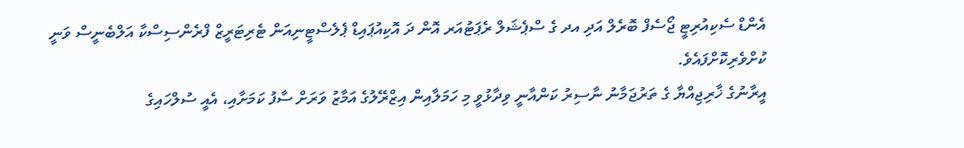އެންޑް ސެކިއުރިޓީ ޖޯސެފް ބޮރެލް އަދި އދ ގެ ސްޕެޝަލް ރެޕަޓުއަރ އޮން ދަ އޮކިއުޕައިޑް ޕެލެސްޓީނިއަން ޓެރިޓަރީޒް ފްރެންސިސްކާ އަލްބެނީސް ވަނީ ކުށްވެރިކޮށްފައެވެ.
އީރާނުގެ ޚާރިޖިއްޔާ ގެ ތަރުޖަމާނު ނާސިރު ކަންއާނީ ވިދާޅުވީ މި ހަމަލާއިން އިޒްރޭލުގެ އަމާޒު ވަރަށް ސާފު ކަމަށާއި، އެއީ ސުލްހައިގެ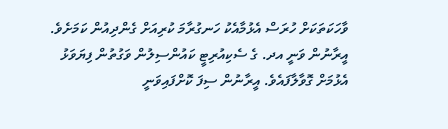ވާހަކަތަކަށް ހުރަސް އެޅުމާއެކު ހަނގުރާމަ ކުރިއަށް ގެންދިއުން ކަމަށެވެ.
އީރާނުން ވަނީ އދ. ގެ ސެކިއުރިޓީ ކައުންސިލުން ވަގުތުން ފިޔަވަޅު އެޅުމަށް ގޮވާލާފައެވެ. އީރާނުން ސިފަ ކޮށްފައިވަނީ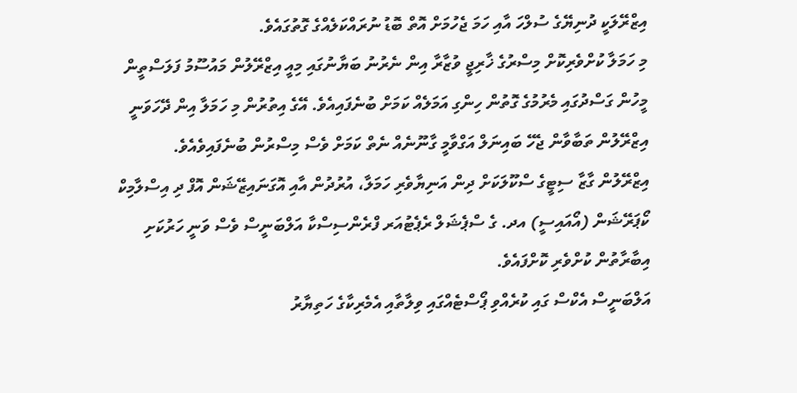އިޒްރޭލަކީ ދުނިޔޭގެ ސުލްހަ އާއި ހަމަ ޖެހުމަށް އޮތް ބޮޑު ނުރައްކަލެއްގެ ގޮތުގައެވެ.
މި ހަމަލާ ކުށްވެރިކޮށް މިސްރުގެ ޚާރިޖީ ވުޒާރާ އިން ނެރުނު ބަޔާނުގައި މިއީ އިޒްރޭލުން މައުސޫމު ފަލަސްތީން މީހުން ގަސްދުގައި މެރުމުގެ ގޮތުން ހިންގި އަމަލެއް ކަމަށް ބުނެފައިއެވެ. އޭގެ އިތުރުން މި ހަމަލާ އިން ދޭހަވަނީ އިޒްރޭލުން ތަބާވާން ޖެހޭ ބައިނަލް އަގްވާމީ ގާނޫނެއް ނެތް ކަމަށް ވެސް މިސްރުން ބުނެފައިވެއެވެ.
އިޒްރޭލުން ގާޒާ ސިޓީގެ ސްކޫލަކަށް ދިން އަނިޔާވެރި ހަމަލާ، އުރުދުން އާއި އޮގަނައިޒޭޝަން އޮފް ދި އިސްލާމިކް ކޯޕަރޭޝަން (އޯއައިސީ) އދ. ގެ ސްޕެޝަލް ރެޕެޓުއަރ ފްރެންސިސްކާ އަލްބަނީސް ވެސް ވަނީ ހަރުކަށި އިބާރާތުން ކުށްވެރި ކޮށްފައެވެ.
އަލްބަނީސް އެކްސް ގައި ކުރެއްވި ޕޯސްޓެއްގައި ވިލާތާއި އެމެރިކާގެ ހަތިޔާރު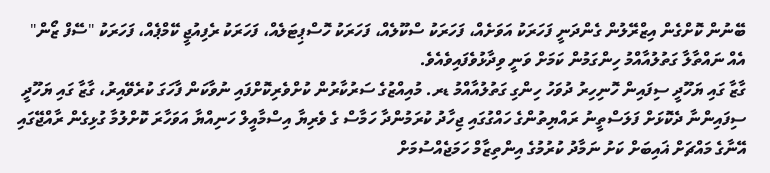ބޭނުން ކޮށްގެން އިޒްރޭލުން ގެންދަނީ ފަހަރަކު އަވަށެއް، ފަހަރަކު ސްކޫލެއް، ފަހަރަކު ހޮސްޕިޓަލެއް، ފަހަރަކު ރެފިއުޖީ ކޭމްޕެއް، ފަހަރަކު "ސޭފް ޒޯން" އެއް ނައްތާލާ ގަތުލުއާއްމު ހިންގަމުން ކަމަށް ވަނީ ވިދާޅުވެފައިވެއެވެ.
ގާޒާ ގައި ޔަހޫދީ ސިފައިން ހޮނިހިރު ދުވަހު ހިންގި ގަތުލުއާއްމު ޑރ. މުއިއްޒުގެ ސަރުކާރުން ކުށްވެރިކޮށްފައި ނުވާކަން ފާހަގަ ކުރެވޭއިރު، ގާޒާ ގައި ޔަހޫދީ ސިފައިންނާ ދެކޮޅަށް ފަލަސްތީނު ރައްޔިތުންގެ ހައްގުގައި ޖިހާދު ކުރަމުންދާ ހަމާސް ގެ ވެރިޔާ އިސްމާއީލް ހަނިއްޔާ އަވަހާރަ ކޮށްލުމާ ގުޅިގެން ރާއްޖޭގައި އޭނާގެ މައްޗަށް ޣައިބަށް ކަށު ނަމާދު ކުރުމުގެ އިންތިޒާމް ހަމަޖެއްސުމަށް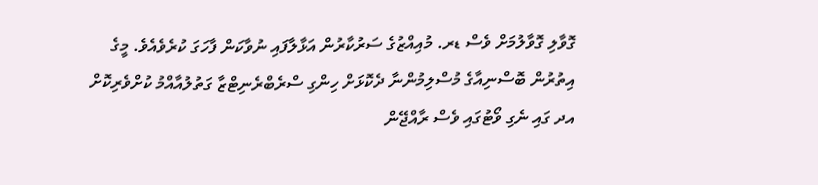ގޮވާލި ގޮވާލުމަށް ވެސް ޑރ. މުއިއްޒުގެ ސަރުކާރުން އަޅާލާފައި ނުވާކަން ފާހަގަ ކުރެވެއެވެ. މީގެ އިތުރުން ބޮސްނިއާގެ މުސްލިމުންނާ ދެކޮޅަށް ހިންގި ސްރެބްރެނިޓްޒާ ގަތުލުއާއްމު ކުށްވެރިކޮށް އދ ގައި ނެގި ވޯޓުގައި ވެސް ރާއްޖޭން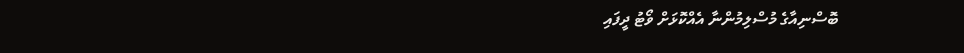ބޮސްނިއާގެ މުސްލިމުންނާ އެއްކޮޅަށް ވޯޓު ދީފައި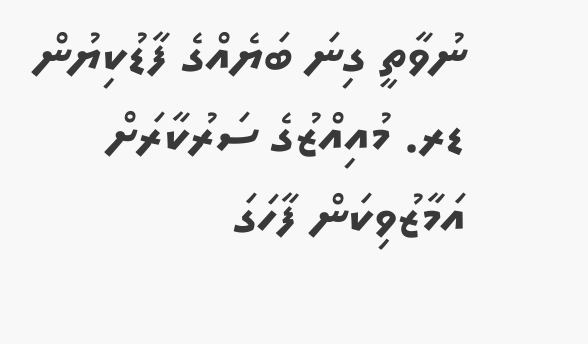ނުވާތީ ގިނަ ބަޔެއްގެ ފާޑުކިޔުން ޑރ. މުއިއްޒުގެ ސަރުކާރަށް އަމާޒުވިކަން ފާހަގަ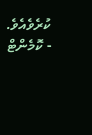ކުރެވެއެވެ.
- ކޮމެންޓް